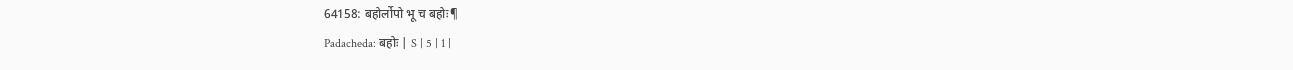64158: बहोर्लोपो भू च बहोः¶
Padacheda: बहोः | S | 5 | 1 |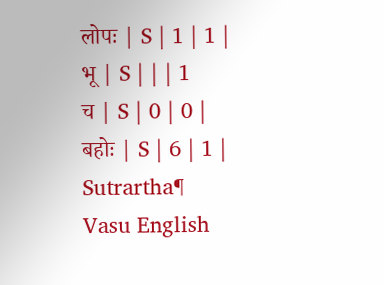लोपः | S | 1 | 1 |
भू | S | | | 1
च | S | 0 | 0 |
बहोः | S | 6 | 1 |
Sutrartha¶
Vasu English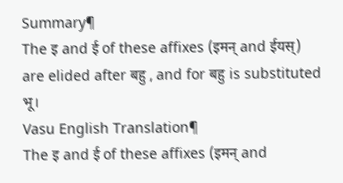Summary¶
The इ and ई of these affixes (इमन् and ईयस्) are elided after बहु , and for बहु is substituted भू।
Vasu English Translation¶
The इ and ई of these affixes (इमन् and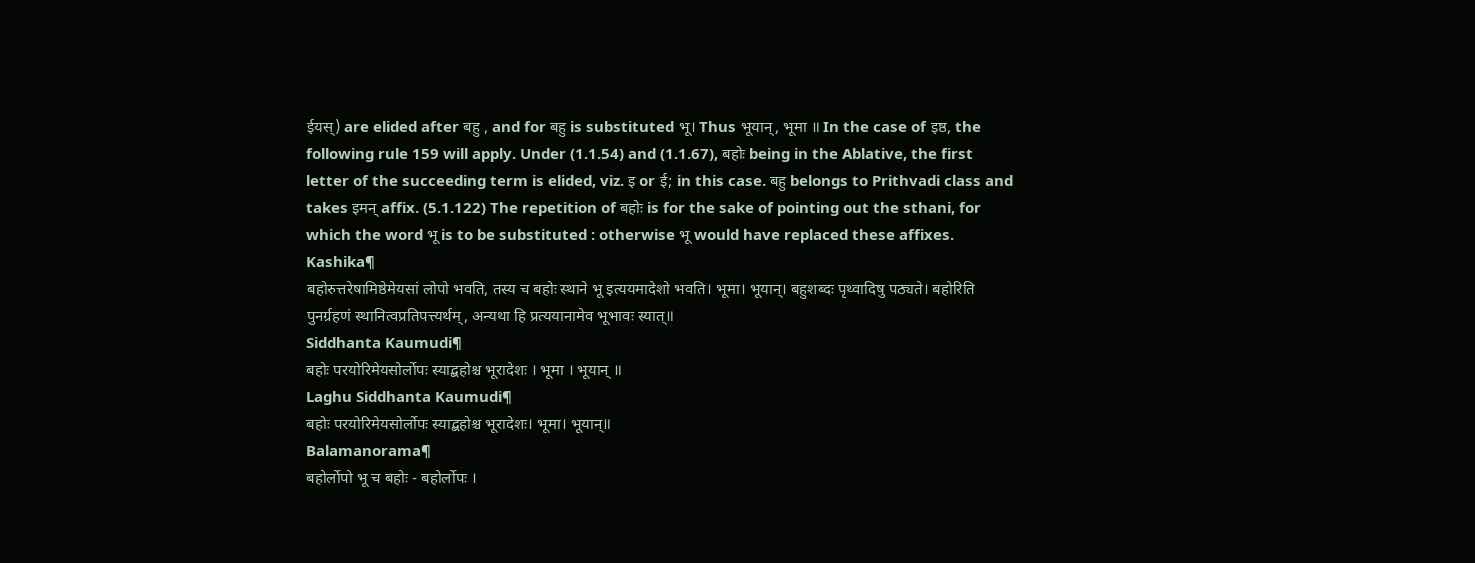ईयस्) are elided after बहु , and for बहु is substituted भू। Thus भूयान्, भूमा ॥ In the case of इष्ठ, the following rule 159 will apply. Under (1.1.54) and (1.1.67), बहोः being in the Ablative, the first letter of the succeeding term is elided, viz. इ or ई; in this case. बहु belongs to Prithvadi class and takes इमन् affix. (5.1.122) The repetition of बहोः is for the sake of pointing out the sthani, for which the word भू is to be substituted : otherwise भू would have replaced these affixes.
Kashika¶
बहोरुत्तरेषामिष्ठेमेयसां लोपो भवति, तस्य च बहोः स्थाने भू इत्ययमादेशो भवति। भूमा। भूयान्। बहुशब्दः पृथ्वादिषु पठ्यते। बहोरिति पुनर्ग्रहणं स्थानित्वप्रतिपत्त्यर्थम्, अन्यथा हि प्रत्ययानामेव भूभावः स्यात्॥
Siddhanta Kaumudi¶
बहोः परयोरिमेयसोर्लोपः स्याद्बहोश्च भूरादेशः । भूमा । भूयान् ॥
Laghu Siddhanta Kaumudi¶
बहोः परयोरिमेयसोर्लोपः स्याद्बहोश्च भूरादेशः। भूमा। भूयान्॥
Balamanorama¶
बहोर्लोपो भू च बहोः - बहोर्लोपः ।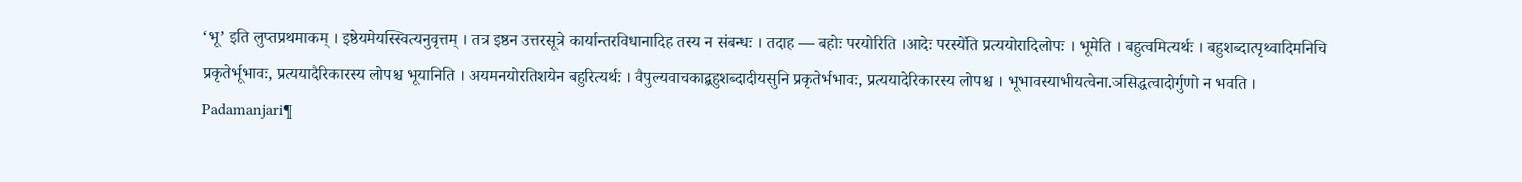‘भू’ इति लुप्तप्रथमाकम् । इष्ठेयमेयस्स्वित्यनुवृत्तम् । तत्र इष्ठन उत्तरसूत्रे कार्यान्तरविधानादिह तस्य न संबन्धः । तदाह — बहोः परयोरिति ।आदेः परस्ये॑ति प्रत्ययोरादिलोपः । भूमेति । बहुत्वमित्यर्थः । बहुशब्दात्पृथ्वादिमनिचि प्रकृतेर्भूभावः, प्रत्ययादैरिकारस्य लोपश्च भूयानिति । अयमनयोरतिशयेन बहुरित्यर्थः । वैपुल्यवाचकाद्बहुशब्दादीयसुनि प्रकृतेर्भभावः, प्रत्ययादेरिकारस्य लोपश्च । भूभावस्याभीयत्वेना.ञसिद्धत्वादोर्गुणो न भवति ।
Padamanjari¶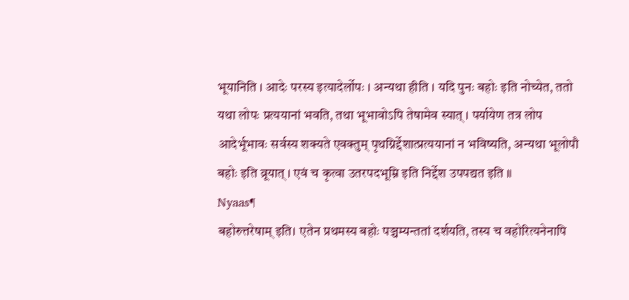भूयानिति । आदेः परस्य इत्यादेर्लोपः । अन्यथा हीति । यदि पुनः बहोः इति नोच्येत, ततो यथा लोपः प्रत्ययानां भवति, तथा भूभावोऽपि तेषामेव स्यात् । पर्यायेण तत्र लोप आदेर्भूभावः सर्वस्य शक्यते एवक्तुम् पृथग्निर्द्देशात्प्रत्ययानां न भविष्यति, अन्यथा भूलोपौ बहोः इति व्रूयात् । एवं च कृत्वा उतरपदभूम्नि इति निर्द्देश उपपद्यत इति ॥
Nyaas¶
बहोरुत्तरेषाम् इति। एतेन प्रथमस्य बहोः पञ्चम्यन्ततां दर्शयति, तस्य च वहोरित्यनेनापि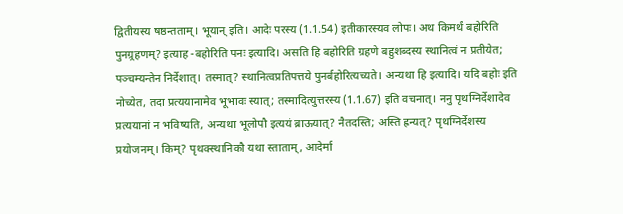द्वितीयस्य षष्ठन्तताम्। भूयान् इति। आदेः परस्य (1.1.54) इतीकारस्यव लोपः। अथ किमर्थं बहोरिति पुनग्र्रहणम्? इत्याह -बहोरिति पनः इत्यादि। असति हि बहोरिति ग्रहणे बहुशब्दस्य स्थानित्वं न प्रतीयेत; पञ्चम्यन्तेन निर्देशात्। तस्मात्? स्थानित्वप्रतिपत्तये पुनर्बहोरित्यच्यते। अन्यथा हि इत्यादि। यदि बहोः इति नोच्येत, तदा प्रत्ययानामेव भूभावः स्यात्; तस्मादित्युत्तरस्य (1.1.67) इति वचनात्। ननु पृथग्निर्देशादेव प्रत्ययानां न भविष्यति, अन्यथा भूलोपौ इत्ययं ब्राऊयात्? नैतदस्ति; अस्ति ह्रन्यत्? पृथग्निर्देशस्य प्रयोजनम्। किम्? पृथक्स्थानिकौ यथा स्ताताम्, आदेर्मा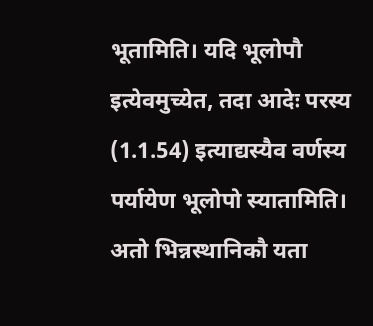भूतामिति। यदि भूलोपौ इत्येवमुच्येत, तदा आदेः परस्य (1.1.54) इत्याद्यस्यैव वर्णस्य पर्यायेण भूलोपो स्यातामिति। अतो भिन्नस्थानिकौ यता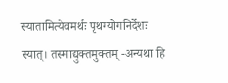स्यातामित्येवमर्थः पृथग्योगनिर्देशः स्यात्। तस्माद्युक्तमुक्तम् -अन्यथा हि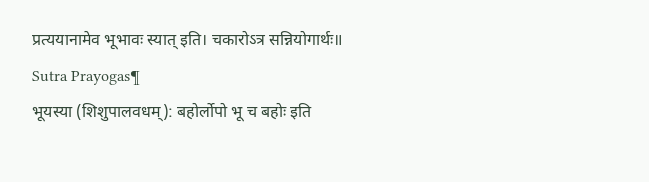प्रत्ययानामेव भूभावः स्यात् इति। चकारोऽत्र सन्नियोगार्थः॥
Sutra Prayogas¶
भूयस्या (शिशुपालवधम्): बहोर्लोपो भू च बहोः इति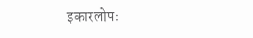इकारलोपः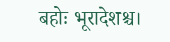बहोः भूरादेशश्च।